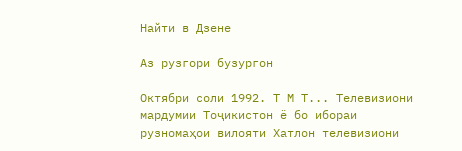Найти в Дзене

Аз рузгори бузургон

Октябри соли 1992. Т М Т... Телевизиони мардумии Тоҷикистон ё бо ибораи рузномаҳои вилояти Хатлон телевизиони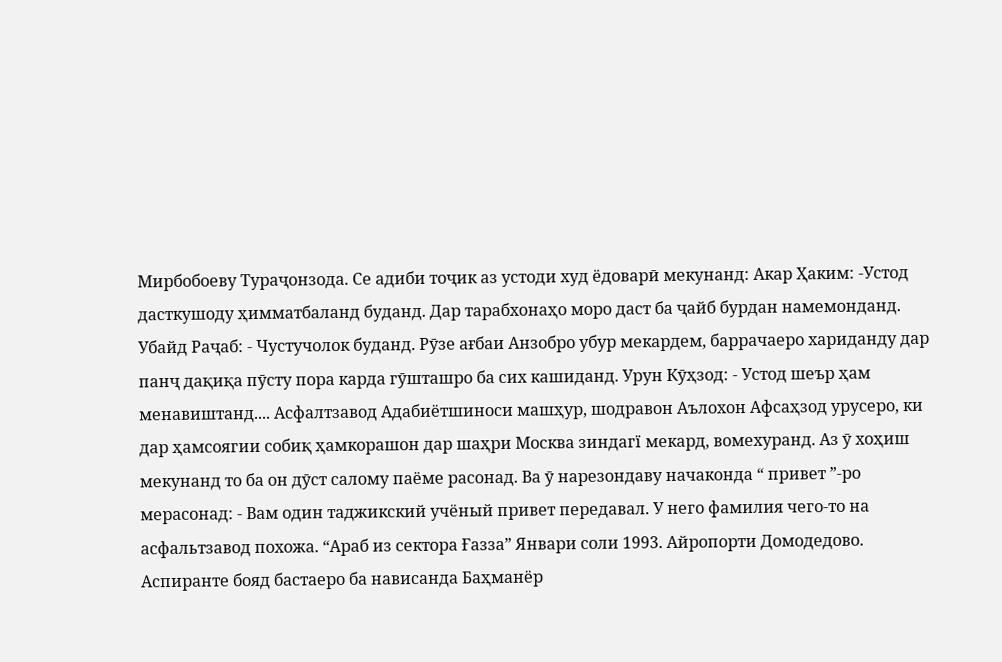Мирбобоеву Тураҷонзода. Се адиби тоҷик аз устоди худ ёдоварӣ мекунанд: Акар Ҳаким: -Устод дасткушоду ҳимматбаланд буданд. Дар тарабхонаҳо моро даст ба ҷайб бурдан намемонданд. Убайд Раҷаб: - Чустучолок буданд. Рӯзе ағбаи Анзобро убур мекардем, баррачаеро хариданду дар панҷ дақиқа пӯсту пора карда гӯшташро ба сих кашиданд. Урун Кӯҳзод: - Устод шеър ҳам менавиштанд.... Асфалтзавод Адабиётшиноси машҳур, шодравон Аълохон Афсаҳзод урусеро, ки дар ҳамсоягии собиқ ҳамкорашон дар шаҳри Москва зиндагї мекард, вомехуранд. Аз ӯ хоҳиш мекунанд то ба он дӯст салому паёме расонад. Ва ӯ нарезондаву начаконда “ привет ”-ро мерасонад: - Вам один таджикский учёный привет передавал. У него фамилия чего-то на асфальтзавод похожа. “Араб из сектора Ғазза” Январи соли 1993. Айропорти Домодедово. Аспиранте бояд бастаеро ба нависанда Баҳманёр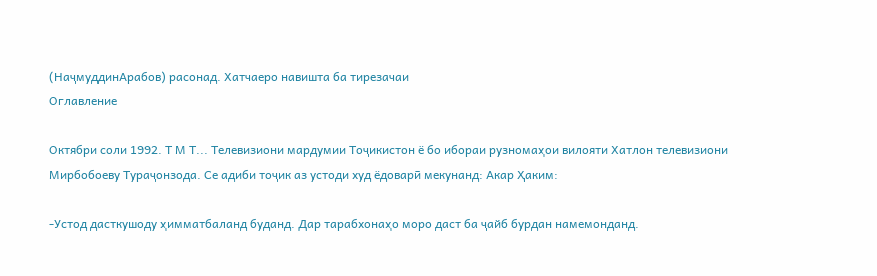(НаҷмуддинАрабов) расонад. Хатчаеро навишта ба тирезачаи
Оглавление

Октябри соли 1992. Т М Т... Телевизиони мардумии Тоҷикистон ё бо ибораи рузномаҳои вилояти Хатлон телевизиони Мирбобоеву Тураҷонзода. Се адиби тоҷик аз устоди худ ёдоварӣ мекунанд: Акар Ҳаким:

-Устод дасткушоду ҳимматбаланд буданд. Дар тарабхонаҳо моро даст ба ҷайб бурдан намемонданд.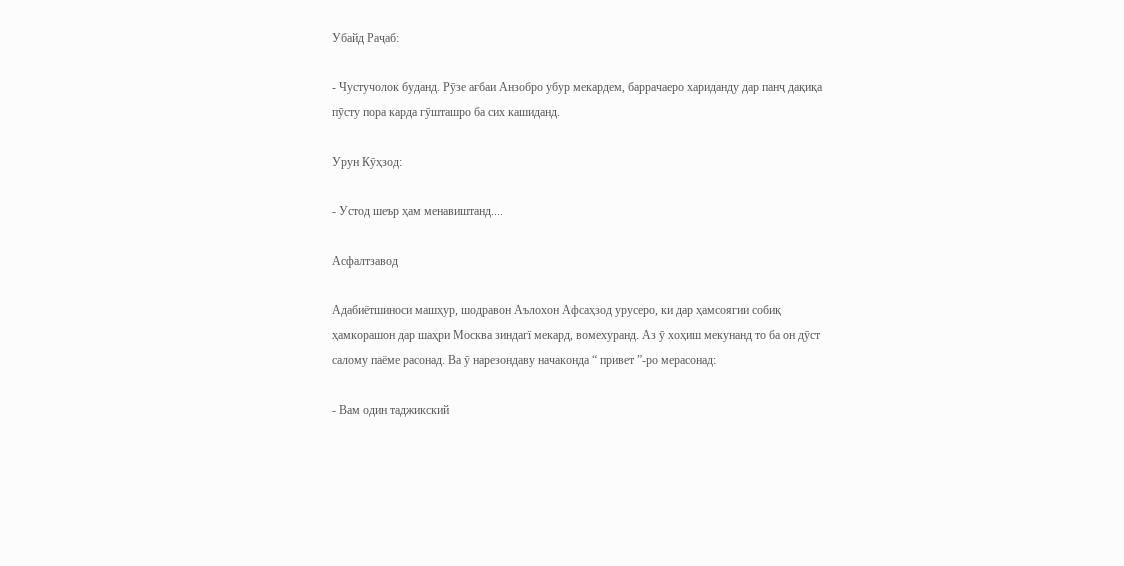Убайд Раҷаб:

- Чустучолок буданд. Рӯзе ағбаи Анзобро убур мекардем, баррачаеро хариданду дар панҷ дақиқа пӯсту пора карда гӯшташро ба сих кашиданд.

Урун Кӯҳзод:

- Устод шеър ҳам менавиштанд....

Асфалтзавод

Адабиётшиноси машҳур, шодравон Аълохон Афсаҳзод урусеро, ки дар ҳамсоягии собиқ ҳамкорашон дар шаҳри Москва зиндагї мекард, вомехуранд. Аз ӯ хоҳиш мекунанд то ба он дӯст салому паёме расонад. Ва ӯ нарезондаву начаконда “ привет ”-ро мерасонад:

- Вам один таджикский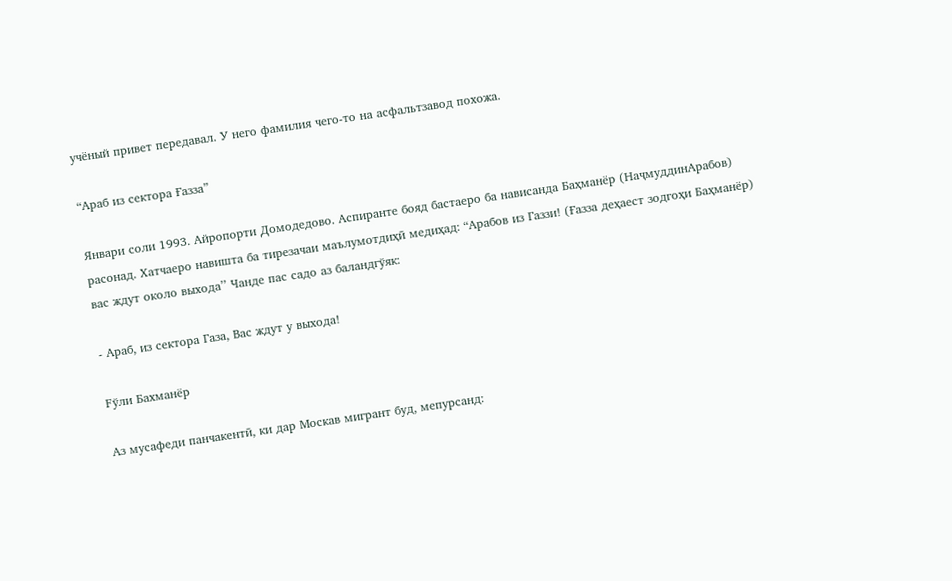учёный привет передавал. У него фамилия чего-то на асфальтзавод похожа.

“Араб из сектора Ғазза”

Январи соли 1993. Айропорти Домодедово. Аспиранте бояд бастаеро ба нависанда Баҳманёр (НаҷмуддинАрабов) расонад. Хатчаеро навишта ба тирезачаи маълумотдиҳӣ медиҳад: “Арабов из Газзи! (Ғазза деҳаест зодгоҳи Баҳманёр) вас ждут около выхода’’ Чанде пас садо аз баландгўяк:

- Араб, из сектора Газа, Вас ждут у выхода!

Fўли Бахманёр

Аз мусафеди панчакентӣ, ки дар Москав мигрант буд, мепурсанд: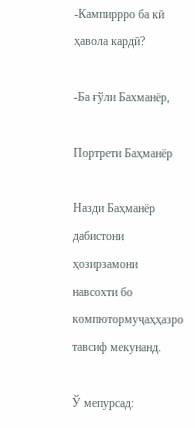-Кампиррро ба кӣ ҳавола кардӣ?

-Ба ғўли Бахманёр,

Портрети Баҳманёр

Назди Баҳманёр дабистони ҳозирзамони навсохти бо компютормуҷаҳҳазро тавсиф мекунанд.

Ў мепурсад: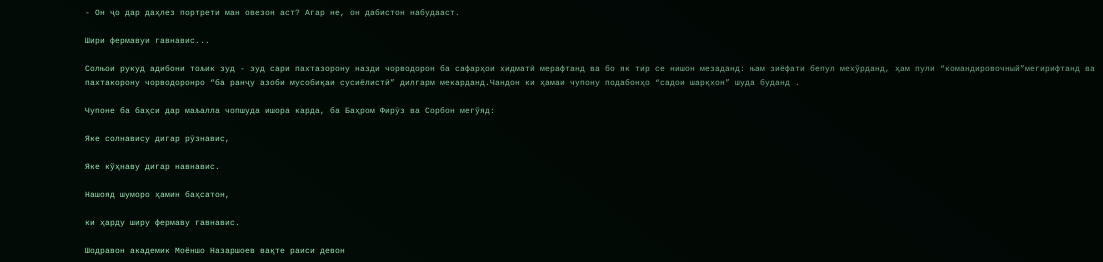- Он ҷо дар даҳлез портрети ман овезон аст? Агар не, он дабистон набудааст.

Шири фермавуи гавнавис...

Солњои рукуд адибони тољик зуд - зуд сари пахтазорону назди чорводорон ба сафарҳои хидматӣ мерафтанд ва бо як тир се нишон мезаданд: њам зиёфати бепул мехўрданд, ҳам пули “командировочный”мегирифтанд ва пахтакорону чорводоронро “ба ранҷу азоби мусобиқаи сусиёлистӣ” дилгарм мекарданд.Чандон ки ҳамаи чупону подабонҳо “садои шарқхон” шуда буданд .

Чупоне ба баҳси дар маљалла чопшуда ишора карда, ба Баҳром Фирӯз ва Сорбон мегўяд:

Яке солнавису дигар рӯзнавис,

Яке кўҳнаву дигар навнавис.

Нашояд шуморо ҳамин баҳсатон,

ки ҳарду ширу фермаву гавнавис.

Шодравон академик Моёншо Назаршоев вақте раиси девон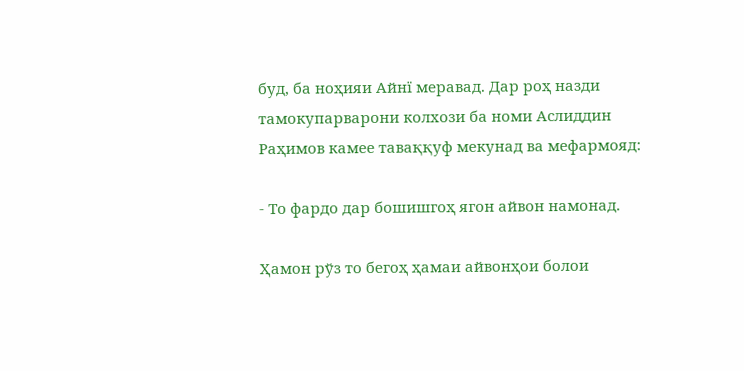буд, ба ноҳияи Айнї меравад. Дар роҳ назди тамокупарварони колхози ба номи Аслиддин Раҳимов камее таваққуф мекунад ва мефармояд:

- То фардо дар бошишгоҳ ягон айвон намонад.

Ҳамон рўз то бегоҳ ҳамаи айвонҳои болои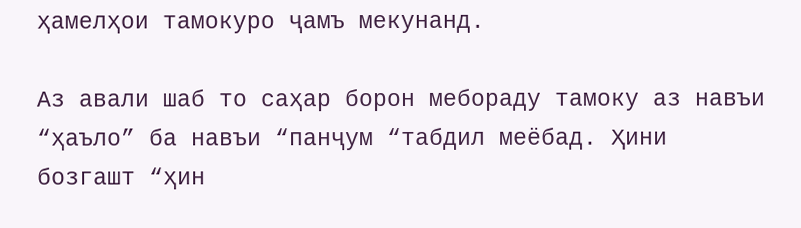ҳамелҳои тамокуро ҷамъ мекунанд.

Аз авали шаб то саҳар борон мебораду тамоку аз навъи “ҳаъло” ба навъи “панҷум “табдил меёбад. Ҳини бозгашт “ҳин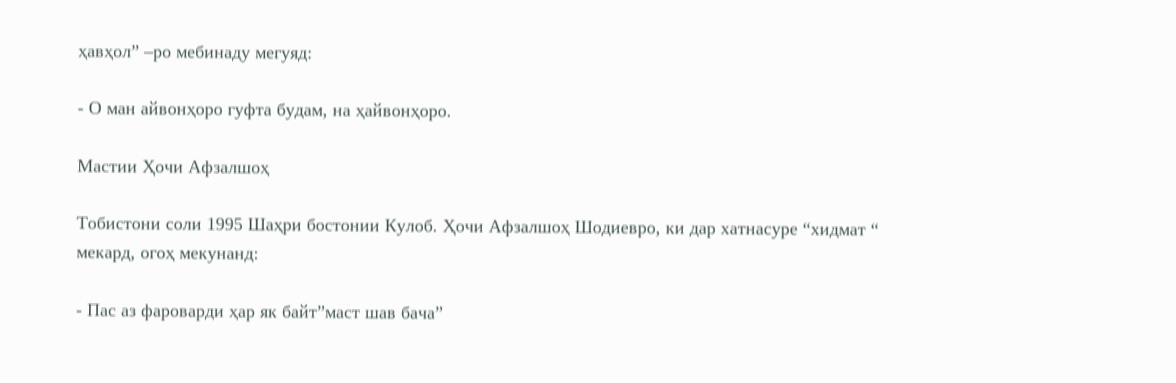ҳавҳол” –ро мебинаду мегуяд:

- О ман айвонҳоро гуфта будам, на ҳайвонҳоро.

Мастии Ҳочи Афзалшоҳ

Тобистони соли 1995 Шаҳри бостонии Кулоб. Ҳочи Афзалшоҳ Шодиевро, ки дар хатнасуре “хидмат “ мекард, огоҳ мекунанд:

- Пас аз фароварди ҳар як байт”маст шав бача”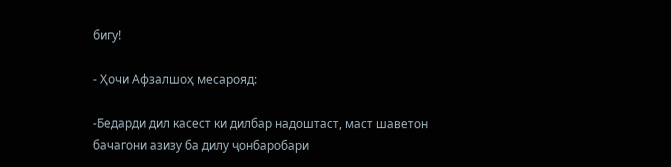бигу!

- Ҳочи Афзалшоҳ месарояд:

-Бедарди дил касест ки дилбар надоштаст, маст шаветон бачагони азизу ба дилу ҷонбаробари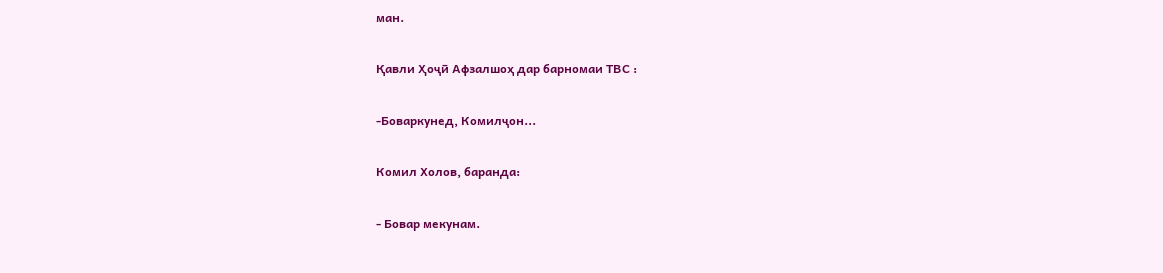ман.

Қавли Ҳоҷӣ Афзалшоҳ дар барномаи ТВС :

-Боваркунед, Комилҷон...

Комил Холов, баранда:

- Бовар мекунам.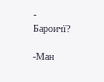- Бароичї?

-Ман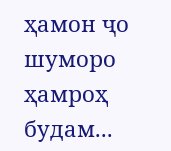ҳамон ҷо шуморо ҳамроҳ будам...